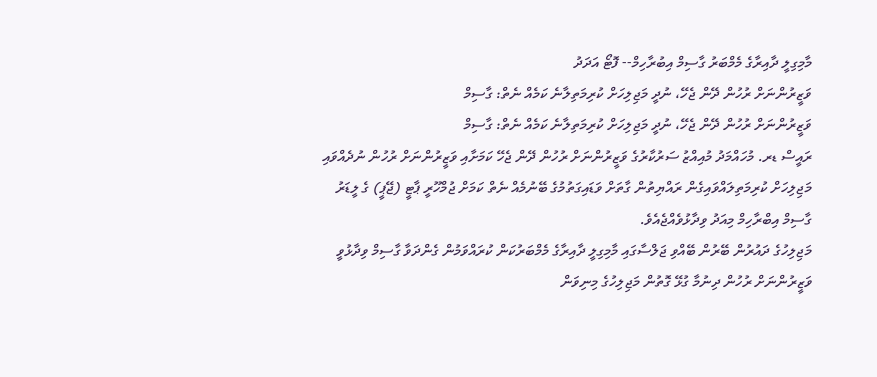މާމިގިލީ ދާއިރާގެ މެމްބަރު ގާސިމް އިބުރާހިމް-- ފޮޓޯ އަދަދު
ވަޒީރުންނަށް ރުހުން ދޭން ޖެހޭ، ނުދީ މަޖިލިހަށް ކުރިމަތިލާނެ ކަމެއް ނެތް: ގާސިމް
ވަޒީރުންނަށް ރުހުން ދޭން ޖެހޭ، ނުދީ މަޖިލިހަށް ކުރިމަތިލާނެ ކަމެއް ނެތް: ގާސިމް
ރައީސް ޑރ. މުހައްމަދު މުއިއްޒު ސަރުކާރުގެ ވަޒީރުންނަށް ރުހުން ދޭން ޖެހޭ ކަމަށާއި ވަޒީރުންނަށް ރުހުން ނުދެއްވައި މަޖިލިހަށް ކުރިމަތިލައްވައިގެން ރައްޔިތުން ގާތަށް ވަޑައިގަތުމުގެ ބޭނުމެއް ނެތް ކަމަށް ޖުމްހޫރީ ޕާޓީ (ޖޭޕީ) ގެ ލީޑަރު ގާސިމް އިބްރާހިމް މިއަދު ވިދާޅުވެއްޖެއެވެ.
މަޖިލިހުގެ ދައުރުން ބޭރުން ބޭއްވި ޖަލްސާގައި މާމިގިލީ ދާއިރާގެ މެމްބަރުކަން ކުރައްވަމުން ގެންދަވާ ގާސިމް ވިދާޅުވީ ވަޒީރުންނަށް ރުހުން ދިނުމާ ގުޅޭ ގޮތުން މަޖިލިހުގެ މިނިވަން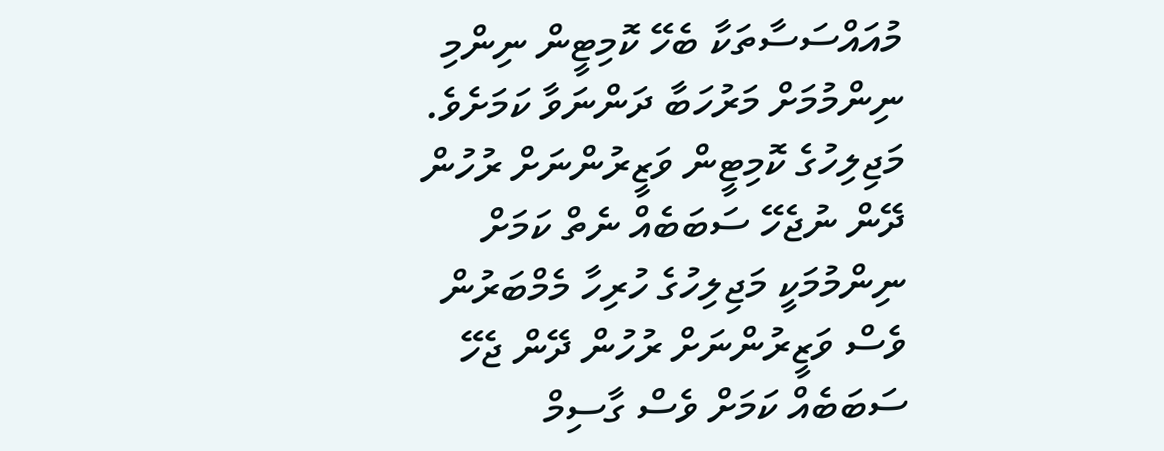މުއައްސަސާތަކާ ބެހޭ ކޮމިޓީން ނިންމި ނިންމުމަށް މަރުހަބާ ދަންނަވާ ކަމަށެވެ. މަޖިލިހުގެ ކޮމިޓީން ވަޒީރުންނަށް ރުހުން ދޭން ނުޖެހޭ ސަބަބެއް ނެތް ކަމަށް ނިންމުމަކީ މަޖިލިހުގެ ހުރިހާ މެމްބަރުން ވެސް ވަޒީރުންނަށް ރުހުން ދޭން ޖެހޭ ސަބަބެއް ކަމަށް ވެސް ގާސިމް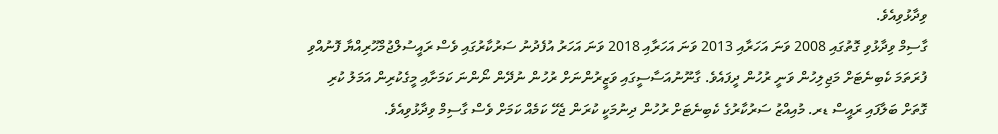ވިދާޅުވިއެވެ.
ގާސިމް ވިދާޅުވި ގޮތުގައި 2008 ވަނަ އަހަރާއި 2013 ވަނަ އަހަރާއި 2018 ވަނަ އަހަރު އުފެދުނު ސަރުކާރުގައި ވެސް ރައީސުލްޖުމްހޫރިއްޔާ ފޮނުއްވި ފުރަތަމަ ކެބިނެޓަށް މަޖިލިހުން ވަނީ ރުހުން ދީފައެވެ. ގާނޫނުއަސާސީގައި ވަޒީރުންނަށް ރުހުން ނުދޭން ނޯންނަ ކަމަށާއި މީގެކުރިން އަމަލު ކުރި ގޮތަށް ބަލާފައި ރައީސް ޑރ. މުއިއްޒު ސަރުކާރުގެ ކެބިނެޓަށް ރުހުން ދިނުމަކީ ކުރަން ޖެހޭ ކަމެއް ކަމަށް ވެސް ގާސިމް ވިދާޅުވިއެވެ.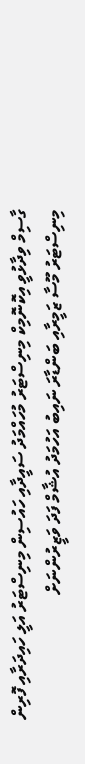ގާސިމް ވިދާޅުވީ އިކޮނޮމިކް މިނިސްޓަރު މުހައްމަދު ސައީދާއި ހައުސިން މިނިސްޓަރު އަލީ ހައިދަރާއި ފޮރިން މިނިސްޓަރު މޫސާ ޒަމީރާއި ބަންޑާރަ ނައިބު އަހުމަދު އުޝާމް ފަދަ ވަޒީރުންނަށް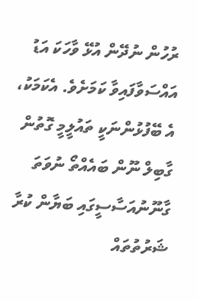ރުހުން ނުދޭން އުޅޭ ވާހަކަ އަޑު އައްސަވާފައިވާ ކަމަށެވެ. އެކަމަކު، އެ ބޭފުޅުންނަކީ ތައުލީމީ ގޮތުން ގާބިލް ނޫން ބައެއްތޯ ނުވަތަ ގާނޫނުއަސާސީގައި ބަޔާން ކުރާ ޝަރުތުތައް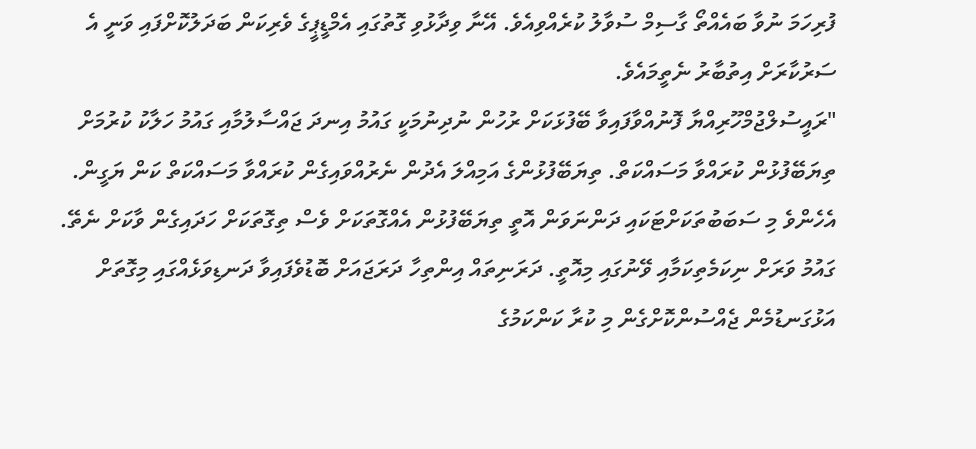ފުރިހަމަ ނުވާ ބައެއްތޯ ގާސިމް ސުވާލު ކުރެއްވިއެވެ. އޭނާ ވިދާޅުވި ގޮތުގައި އެމްޑީޕީގެ ވެރިކަން ބަދަލުކޮށްފައި ވަނީ އެ ސަރުކާރަށް އިތުބާރު ނެތީމައެވެ.
"ރައީސުލްޖުމްހޫރިއްޔާ ފޮނުއްވާފައިވާ ބޭފުޅަކަށް ރުހުން ނުދިނުމަކީ ގައުމު އިނދަ ޖައްސާލުމާއި ގައުމު ހަލާކު ކުރުމަށް ތިޔަބޭފުޅުން ކުރައްވާ މަސައްކަތް. ތިޔަބޭފުޅުންގެ އަމިއްލަ އެދުން ނެރުއްވައިގެން ކުރައްވާ މަސައްކަތް ކަން ޔަގީން.
އެހެންވެ މި ސަބަބުތަކަށްޓަކައި ދަންނަވަން އޮތީ ތިޔަބޭފުޅުން އެއްގޮތަކަށް ވެސް ތިގޮތަކަށް ހަދައިގެން ވާކަށް ނެތޭ. ގައުމު ވަރަށް ނިކަމެތިކަމާއި ވޭނުގައި މިއޮތީ. ދަރަނިތައް އިންތިހާ ދަރަޖައަށް ބޮޑުވެފައިވާ ދަނޑިވަޅެއްގައި މިގޮތަށް އަޅުގަނޑުމެން ޖެއްސުންކޮށްގެން މި ކުރާ ކަންކަމުގެ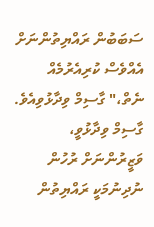ސަބަބުން ރައްޔިތުންނަށް އެއްވެސް ކުރިއެރުމެއް ނެތް،" ގާސިމް ވިދާޅުވިއެވެ.
ގާސިމް ވިދާޅުވީ، ވަޒީރުންނަށް ރުހުން ނުދިނުމަކީ ރައްޔިތުން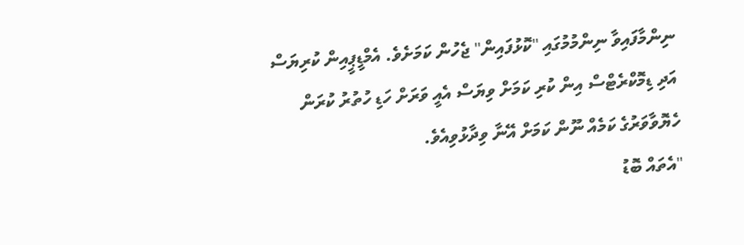ނިންމާފައިވާ ނިންމުމުގައި "ކޮޅުފައިން" ޖެހުން ކަމަށެވެ. އެމްޑީޕީއިން ކުރިޔަސް އަދި ޑިމޮކްރެޓްސް އިން ކުރި ކަމަށް ވިޔަސް އެއީ ވަރަށް ހަޑި ހުތުރު ކުރަން ހެޔޮވާވަރުގެ ކަމެއް ނޫން ކަމަށް އޭނާ ވިދާޅުވިއެވެ.
"އެތައް ބޮޑު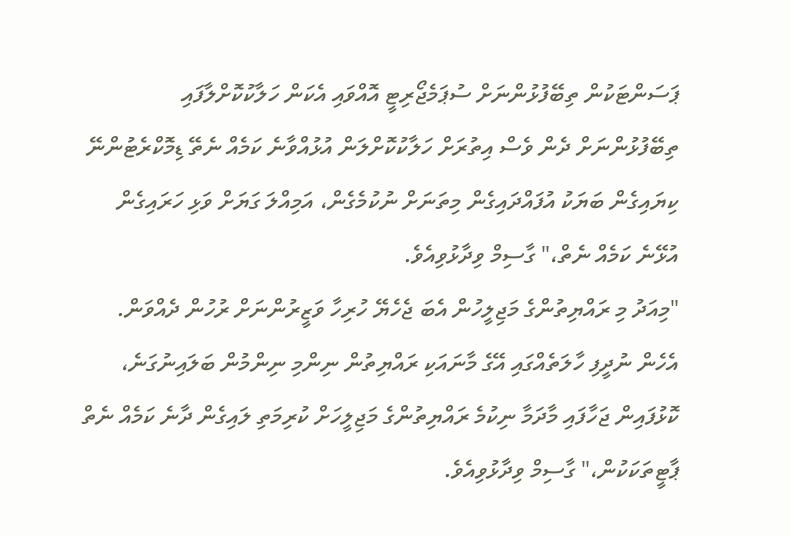ޕަސަންޓަކުން ތިބޭފުޅުންނަށް ސުޕަމެޖޯރިޓީ އޮއްވައި އެކަން ހަލާކުކޮށްލާފައި ތިބޭފުޅުންނަށް ދެން ވެސް އިތުރަށް ހަލާކުކޮށްލަން އުޅުއްވާނެ ކަމެއް ނެތޭ ޑިމޮކްރެޓުންނޭ ކިޔައިގެން ބަޔަކު އުފައްދައިގެން މިތަނަށް ނުކުމެގެން، އަމިއްލަ ގަޔަށް ވަޅި ހަރައިގެން އުޅޭނެ ކަމެއް ނެތް،" ގާސިމް ވިދާޅުވިއެވެ.
"މިއަދު މި ރައްޔިތުންގެ މަޖިލީހުން އެބަ ޖެހެޔޭ ހުރިހާ ވަޒީރުންނަށް ރުހުން ދެއްވަން. އެހެން ނުދީފި ހާލަތެއްގައި އޭގެ މާނައަކި ރައްޔިތުން ނިންމި ނިންމުން ބަލައިނުގަނެ، ކޮޅުފައިން ޖަހާފައި މާދަމާ ނިކުމެ ރައްޔިތުންގެ މަޖިލީހަށް ކުރިމަތި ލައިގެން ދާނެ ކަމެއް ނެތް ޕާޓީތަކަކުން،" ގާސިމް ވިދާޅުވިއެވެ.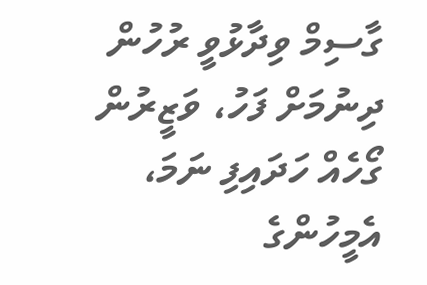ގާސިމް ވިދާޅުވީ ރުހުން ދިނުމަށް ފަހު، ވަޒީރުން ގޯހެއް ހަދައިފި ނަމަ، އެމީހުންގެ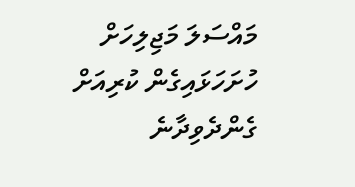މައްސަލަ މަޖިލިހަށް ހުށަހަޅައިގެން ކުރިއަށް ގެންދެވިދާނެ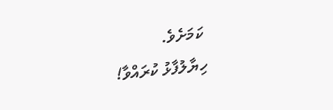ކަމަށެވެ.
ހިޔާލުފާޅު ކުރައްވާ!